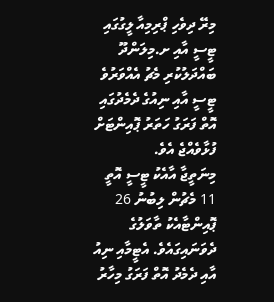މިރޭ ދިވެހި ޕްރިމިއާ ލީގުގައި ޓީސީ އާއި ށ.މިލަންދޫ ބައްދަލުކުރި މެޗު އެއްވަރުވެ ޓީސީ އާއި ނިއުގެ ދެމެދުގައި އޮތް ފަރަގު ހަތަރު ޕޮއިންޓަށް ފުޅާވެއްޖެ އެވެ.
މިނަތީޖާ އާއެކު ޓީސީ އޮތީ 11 މެޗުން ލިބުނު 26 ޕޮއިންޓާއެކު ތާވަލުގެ ދެވަނައިގައެވެ. އެޓީމާއި ނިއު އާއި ދެމެދު އޮތް ފަރަގު މިހާރު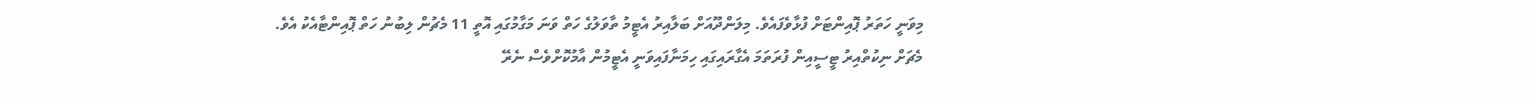މިވަނީ ހަތަރު ޕޮއިންޓަށް ފުޅާވެފައެވެ. މިލަންދޫއަށް ބަލާއިރު އެޓީމު ތާވަލުގެ ހަތް ވަނަ މަގާމުގައި އޮތީ 11 މެޗުން ލިބުނު ހަތް ޕޮއިންޓާއެކު އެވެ.
މެޗަށް ނިކުތްއިރު ޓީސީއިން ފުރަތަމަ އެގާރައިގައި ހިމަނާފައިވަނީ އެޓީމުން އާމުކޮށްވެސް ނެރޭ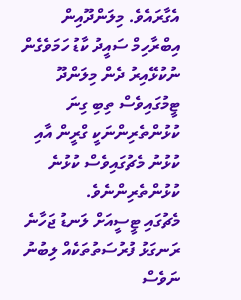އެގާރައެވެ. މިލަންދޫއިން އިބްރާހިމް ސައީދު ކާޑު ހަމަވެގެން ނުކުޅޭއިރު ދެން މިލަންދޫ ޓީމުގައިވެސް ތިބި ގިނަ ކުޅުންތެރިންނަކީ ގްރީން އާއި ކުޅުނު މެޗުގައިވެސް ކުޅުނެ ކުޅުންތެރިންނެވެ.
މެޗުގައި ޓީސީއަށް ލަނޑު ޖަހާނެ ރަނގަޅު ފުރުސަތުތަކެއް ލިބުނު ނަވެސް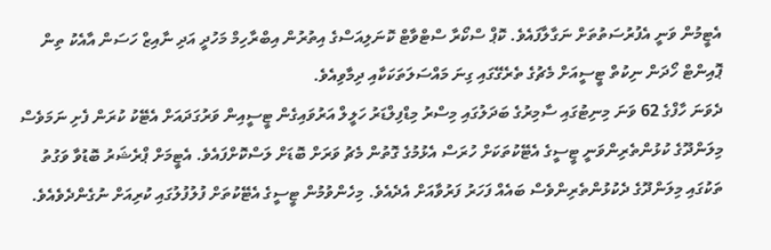އެޓީމުން ވަނީ އެފުރުސަތުތަށް ނަގާލާފައެވެ. ކޮޕް ސްކޯރާ ސްޓްވާޓް ކޮނަލިއަސްގެ އިތުރުން އިބްރާހިމް މަހުދީ އަދި ނާއިޒް ހަސަން އާއެކު ތިން ޕޮއިންޓް ހޯދަން ނިކުތް ޓީސީއަށް މެޗުގެ ތެރެގޭގައި ގިނަ މައްސަލަތަކަކާއި ދިމާވިއެވެ.
ދެވަނަ ހާފްގެ 62 ވަނަ މިނިޓުގައި ސާމިރުގެ ބަދަލުގައި މިސްރު މިޑްފިލްޑަރު ހަލީލް އަރުވައިގެން ޓީސީއިން ވަރުގަދައަށް އެޓޭކު ކުރަން ފެށި ނަމަވެސް މިލަންދޫގެ ކުޅުންތެރިންވަނީ ޓީސީގެ އެޓޭކުތަކަށް ހުރަސް އެޅުމުގެ ގޮތުން މެޗު ވަރަށް ބޮޑަށް ލަސްކޮށްފައެވެ. އެޓީމަށް ޕްރެޝަރު ބޮޑުވާ ވަގުތު ތަކުގައި މިލަންދޫގެ ދެކުޅުންތެރިންވެސް ބައެއް ފަހަރު ފަރުވާއަށް އެދެއެވެ. މިހެންވުމުން ޓީސީގެ އެޓޭކުތަށް ފުލުފުލުގައި ކުރިއަށް ނުގެންދެވެއެވެ.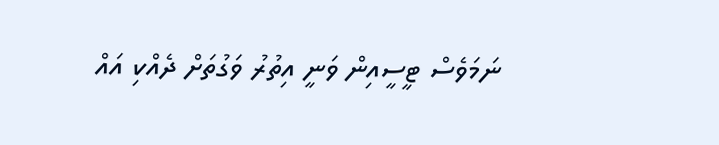ނަމަވެސް ޓީސީއިން ވަނީ އިތުރު ވަގުތަށް ދެއްކި އައް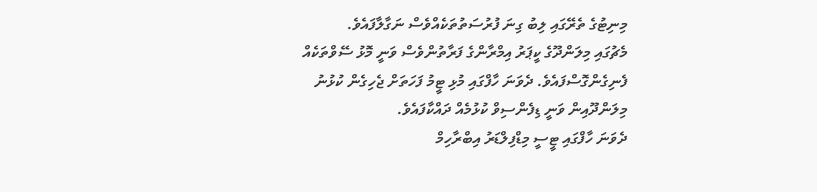މިނިޓުގެ ތެރޭގައި ލިބު ގިނަ ފުރުސަތުތަކެއްވެސް ނަގާލާފައެވެ.
މެޗުގައި މިލަންދޫގެ ކީޕަރު އިމްރާންގެ ފަރާތުންވެސް ވަނީ މޮޅު ސޭވްތަކެއް ފެނިގެންގޮސްފައެވެ. ދެވަނަ ހާފްގައި މުޅި ޓީމު ފަހަތަށް ޖެހިގެން ކުޅުނު މިލަންދޫއިން ވަނީ ޑިފެންސިވް ކުޅުމެއް ދައްކާފައެވެ.
ދެވަނަ ހާފްގައި ޓީސީ މިޑްފިލްޑަރު އިބްރާހިމް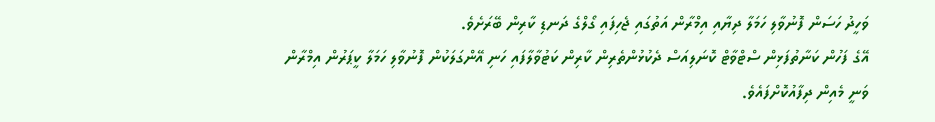ވަހީދު ހަސަން ފޮނުވާލި ހަމަލާ ދިޔާއި އިމްރާން އަތުގައި ޖެހިފައި ގޯލްގެ ދަނޑި ކާރިން ބޭރަށެވެ.
އޭގެ ފަހުން ކަނާތުފަޅިން ސްޓްވާޓް ކޮނަލިއަސް ދެކުޅުންތެރިން ކާރިން ކަޓުވާލާފައި ހަނި އޭންގަލަކުން ފޮނުވާލި ހަމަލާ ކީޕަރުން އިމްރާން ވަނީ މެއިން ދިފާއުކޮށްފައެވެ.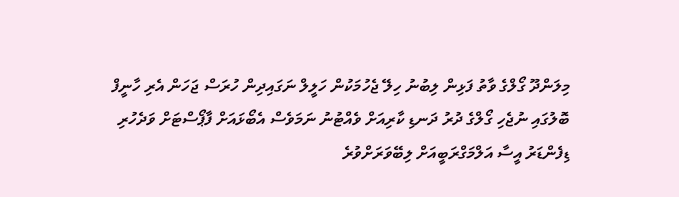މިލަންދޫ ގޯލްގެ ވާތު ފަޅިން ލިބުނު ހިލޭ ޖެހުމަކުން ހަލީލް ނަގައިދިން ހުރަސް ޖަހަން އެރި ހާނީފް ބޮލުގައި ނުޖެހި ގޯލްގެ ދުރު ދަނޑި ކާރިއަށް ވެއްޓުނު ނަމަވެސް އެބޯޅައަށް ފާޕޯސްޓަށް ވަދެހުރި ޑިފެންޑަރު އީސާ އަލްމަގްރަބީއަށް ލިބޭވަރަށްވުރެ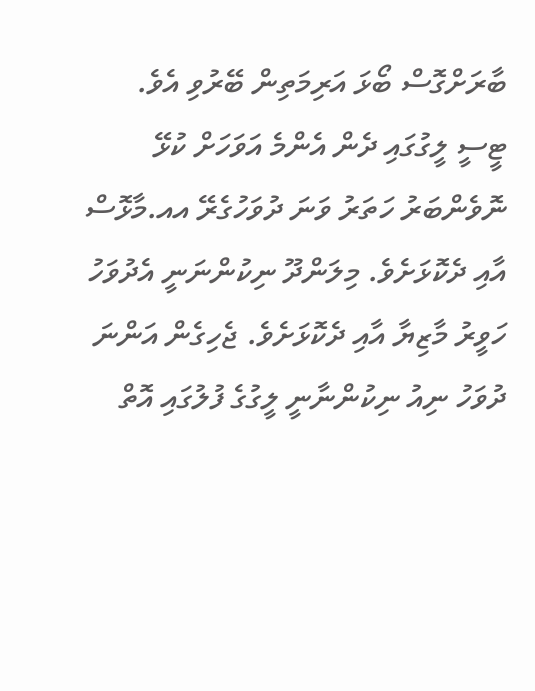ބާރަށްގޮސް ބޯޅަ އަރިމަތިން ބޭރުވި އެވެ.
ޓީސީ ލީގުގައި ދެން އެންމެ އަވަހަށް ކުޅޭ ނޮވެންބަރު ހަތަރު ވަނަ ދުވަހުގެރޭ އއ.މާޅޮސް އާއި ދެކޮޅަށެވެ. މިލަންދޫ ނިކުންނަނީ އެދުވަހު ހަވީރު މާޒިޔާ އާއި ދެކޮޅަށެވެ. ޖެހިގެން އަންނަ ދުވަހު ނިއު ނިކުންނާނީ ލީގުގެ ފުލުގައި އޮތް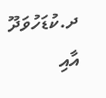ދ.ކުޑަހުވަދޫ އާއި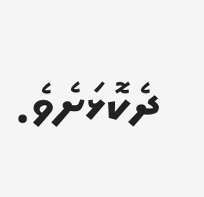ދެކޮޅަށެވެ.